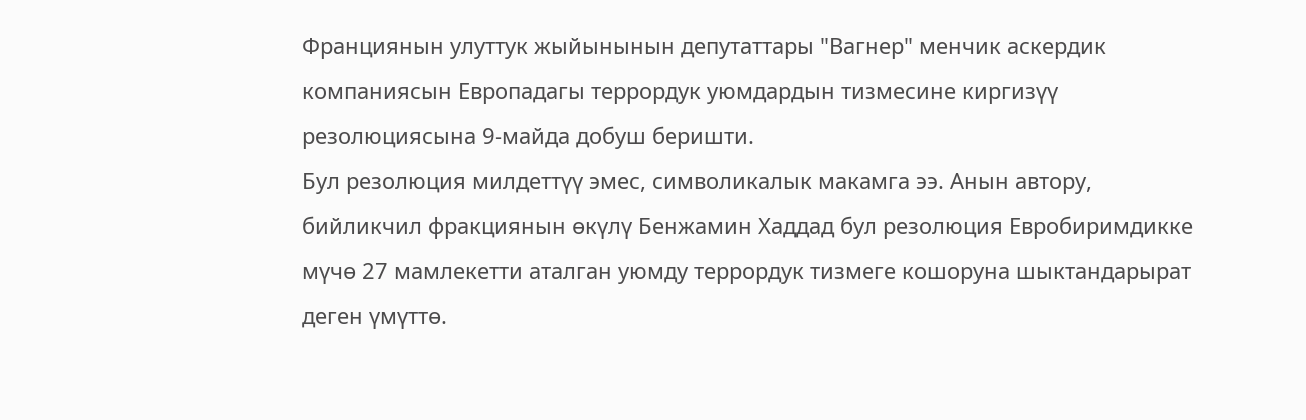Франциянын улуттук жыйынынын депутаттары "Вагнер" менчик аскердик компаниясын Европадагы террордук уюмдардын тизмесине киргизүү резолюциясына 9-майда добуш беришти.
Бул резолюция милдеттүү эмес, символикалык макамга ээ. Анын автору, бийликчил фракциянын өкүлү Бенжамин Хаддад бул резолюция Евробиримдикке мүчө 27 мамлекетти аталган уюмду террордук тизмеге кошоруна шыктандарырат деген үмүттө.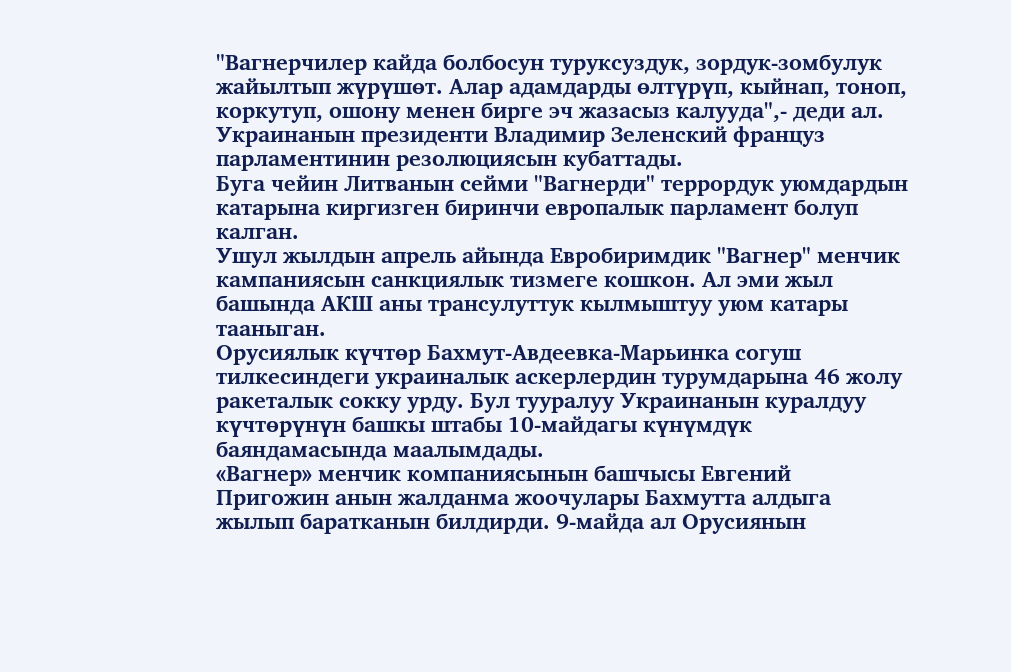"Вагнерчилер кайда болбосун туруксуздук, зордук-зомбулук жайылтып жүрүшөт. Алар адамдарды өлтүрүп, кыйнап, тоноп, коркутуп, ошону менен бирге эч жазасыз калууда",- деди ал.
Украинанын президенти Владимир Зеленский француз парламентинин резолюциясын кубаттады.
Буга чейин Литванын сейми "Вагнерди" террордук уюмдардын катарына киргизген биринчи европалык парламент болуп калган.
Ушул жылдын апрель айында Евробиримдик "Вагнер" менчик кампаниясын санкциялык тизмеге кошкон. Ал эми жыл башында АКШ аны трансулуттук кылмыштуу уюм катары тааныган.
Орусиялык күчтөр Бахмут-Авдеевка-Марьинка согуш тилкесиндеги украиналык аскерлердин турумдарына 46 жолу ракеталык сокку урду. Бул тууралуу Украинанын куралдуу күчтөрүнүн башкы штабы 10-майдагы күнүмдүк баяндамасында маалымдады.
«Вагнер» менчик компаниясынын башчысы Евгений Пригожин анын жалданма жоочулары Бахмутта алдыга жылып баратканын билдирди. 9-майда ал Орусиянын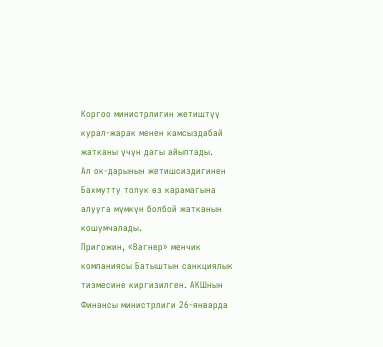Коргоо министрлигин жетиштүү курал-жарак менен камсыздабай жатканы үчүн дагы айыптады.
Ал ок-дарынын жетишсиздигинен Бахмутту толук өз карамагына алууга мүмкүн болбой жатканын кошумчалады.
Пригожин, «Вагнер» менчик компаниясы Батыштын санкциялык тизмесине киргизилген. АКШнын Финансы министрлиги 26-январда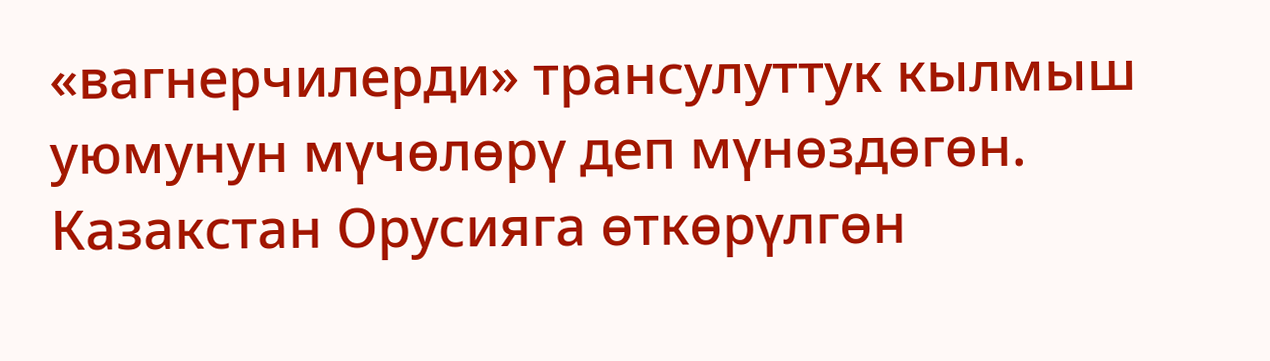«вагнерчилерди» трансулуттук кылмыш уюмунун мүчөлөрү деп мүнөздөгөн.
Казакстан Орусияга өткөрүлгөн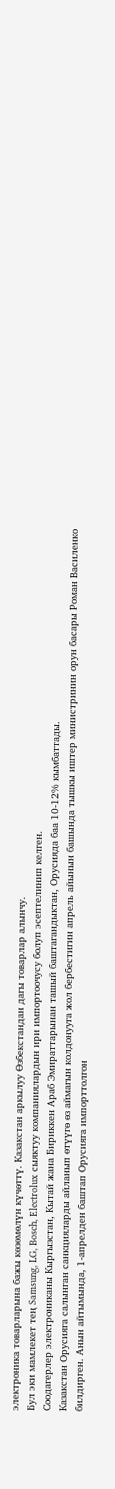электроника товарларына бажы көзөмөлүн күчөттү. Казакстан аркылуу Өзбекстандан дагы товарлар алынчу.
Бул эки мамлекет тең Samsung, LG, Bosch, Electrolux сыяктуу компаниялардын ири импортоочусу болуп эсептелинип келген.
Соодагерлер электрониканы Кыргызстан, Кытай жана Бириккен Араб Эмираттарынан ташый баштагандыктан, Орусияда баа 10-12% кымбаттады.
Казакстан Орусияга салынган санкцияларды айланып өтүүгө өз аймагын колдонууга жол бербестигин апрель айынын башында тышкы иштер министринин орун басары Роман Василенко билдирген. Анын айтымында, 1-апрелден баштап Орусияга импорттолгон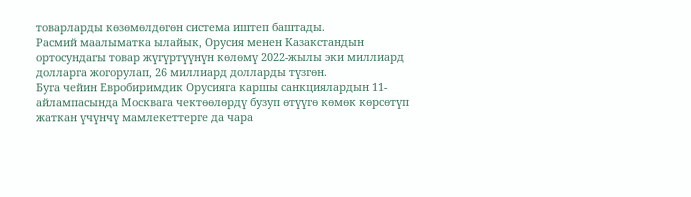товарларды көзөмөлдөгөн система иштеп баштады.
Расмий маалыматка ылайык, Орусия менен Казакстандын ортосундагы товар жүгүртүүнүн көлөмү 2022-жылы эки миллиард долларга жогорулап, 26 миллиард долларды түзгөн.
Буга чейин Евробиримдик Орусияга каршы санкциялардын 11-айлампасында Москвага чектөөлөрдү бузуп өтүүгө көмөк көрсөтүп жаткан үчүнчү мамлекеттерге да чара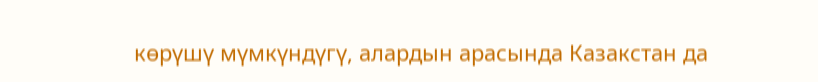көрүшү мүмкүндүгү, алардын арасында Казакстан да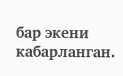бар экени кабарланган.